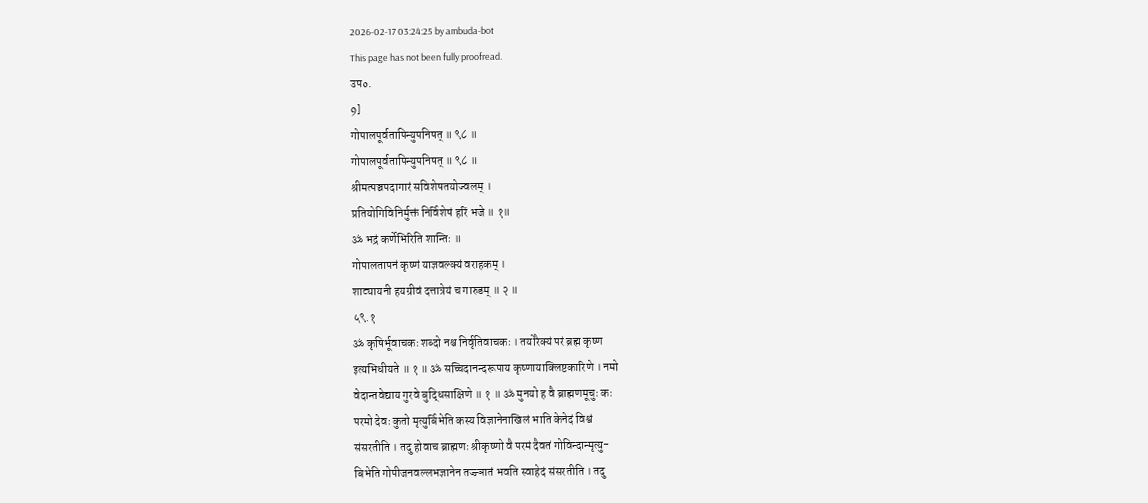2026-02-17 03:24:25 by ambuda-bot
This page has not been fully proofread.
उप०.
9]
गोपालपूर्वतापिन्युपनिषत् ॥ ९८ ॥
गोपालपूर्वतापिन्युपनिषत् ॥ ९८ ॥
श्रीमत्पञ्चपदागारं सविशेषतयोज्वलम् ।
प्रतियोगिविनिर्मुक्तं निर्विशेषं हरिं भजे ॥ १॥
ॐ भद्रं कर्णेभिरिति शान्तिः ॥
गोपालतापनं कृष्णं याज्ञवल्क्यं वराहकम् ।
शाट्यायनी हयग्रीवं दत्तात्रेयं च गारुडम् ॥ २ ॥
५९.१
ॐ कृषिर्भूवाचकः शब्दो नश्च निर्वृतिवाचकः । तयोरैक्यं परं ब्रह्म कृष्ण
इत्यभिधीयते ॥ १ ॥ ॐ सच्चिदानन्दरूपाय कृष्णायाक्लिष्टकारिणे । नमो
वेदान्तवेद्याय गुरवे बुद्धिसाक्षिणे ॥ १ ॥ ॐ मुनयो ह वै ब्राह्मणमूचुः कः
परमो देवः कुतो मृत्युर्बिभेति कस्य विज्ञानेनाखिलं भाति केनेदं विश्वं
संसरतीति । तदु होवाच ब्राह्मणः श्रीकृष्णो वै परमं दैवतं गोविन्दान्मृत्यु-
बिभेति गोपीजनवल्लभज्ञानेन तज्ज्ञातं भवति स्वाहेदं संसरतीति । तदु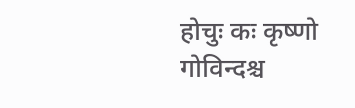होचुः कः कृष्णो गोविन्दश्च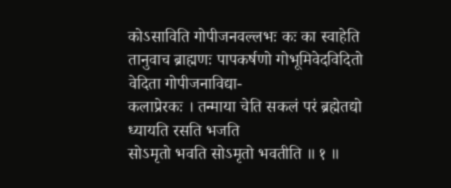कोऽसाविति गोपीजनवल्लभः कः का स्वाहेति
तानुवाच ब्राह्मणः पापकर्षणो गोभूमिवेदविदितो वेदिता गोपीजनाविद्या-
कलाप्रेरकः । तन्माया चेति सकलं परं ब्रह्मेतद्यो ध्यायति रसति भजति
सोऽमृतो भवति सोऽमृतो भवतीति ॥ १ ॥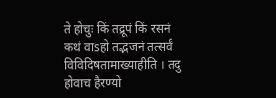ते होचुः किं तद्रूपं किं रसनं
कथं वाsहो तद्भजनं तत्सर्वं विविदिषतामाख्याहीति । तदु होवाच हैरण्यो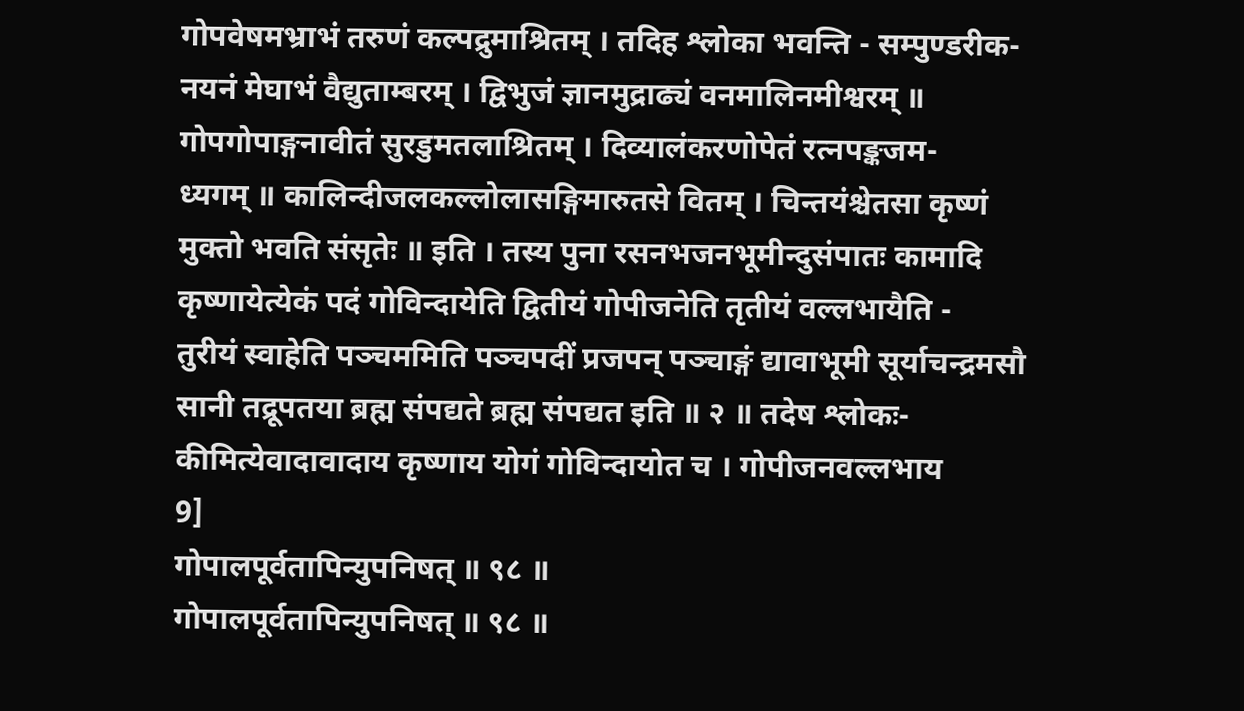गोपवेषमभ्राभं तरुणं कल्पद्रुमाश्रितम् । तदिह श्लोका भवन्ति - सम्पुण्डरीक-
नयनं मेघाभं वैद्युताम्बरम् । द्विभुजं ज्ञानमुद्राढ्यं वनमालिनमीश्वरम् ॥
गोपगोपाङ्गनावीतं सुरडुमतलाश्रितम् । दिव्यालंकरणोपेतं रत्नपङ्कजम-
ध्यगम् ॥ कालिन्दीजलकल्लोलासङ्गिमारुतसे वितम् । चिन्तयंश्चेतसा कृष्णं
मुक्तो भवति संसृतेः ॥ इति । तस्य पुना रसनभजनभूमीन्दुसंपातः कामादि
कृष्णायेत्येकं पदं गोविन्दायेति द्वितीयं गोपीजनेति तृतीयं वल्लभायैति -
तुरीयं स्वाहेति पञ्चममिति पञ्चपदीं प्रजपन् पञ्चाङ्गं द्यावाभूमी सूर्याचन्द्रमसौ
सानी तद्रूपतया ब्रह्म संपद्यते ब्रह्म संपद्यत इति ॥ २ ॥ तदेष श्लोकः-
कीमित्येवादावादाय कृष्णाय योगं गोविन्दायोत च । गोपीजनवल्लभाय
9]
गोपालपूर्वतापिन्युपनिषत् ॥ ९८ ॥
गोपालपूर्वतापिन्युपनिषत् ॥ ९८ ॥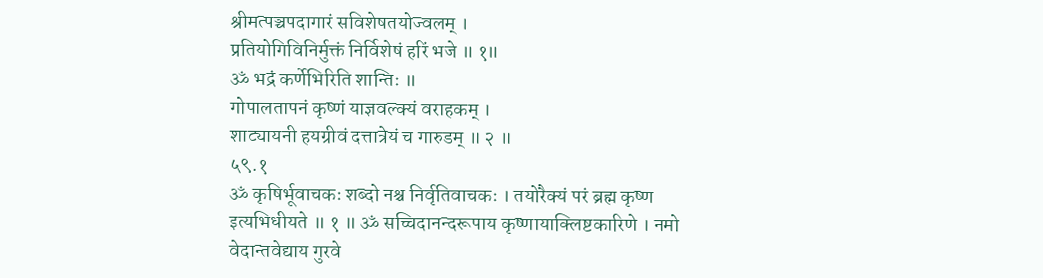श्रीमत्पञ्चपदागारं सविशेषतयोज्वलम् ।
प्रतियोगिविनिर्मुक्तं निर्विशेषं हरिं भजे ॥ १॥
ॐ भद्रं कर्णेभिरिति शान्तिः ॥
गोपालतापनं कृष्णं याज्ञवल्क्यं वराहकम् ।
शाट्यायनी हयग्रीवं दत्तात्रेयं च गारुडम् ॥ २ ॥
५९.१
ॐ कृषिर्भूवाचकः शब्दो नश्च निर्वृतिवाचकः । तयोरैक्यं परं ब्रह्म कृष्ण
इत्यभिधीयते ॥ १ ॥ ॐ सच्चिदानन्दरूपाय कृष्णायाक्लिष्टकारिणे । नमो
वेदान्तवेद्याय गुरवे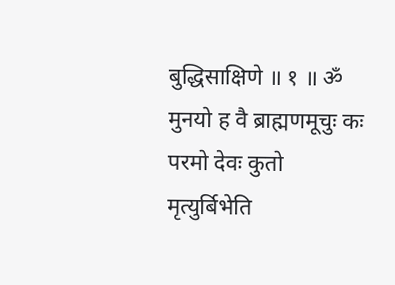बुद्धिसाक्षिणे ॥ १ ॥ ॐ मुनयो ह वै ब्राह्मणमूचुः कः
परमो देवः कुतो मृत्युर्बिभेति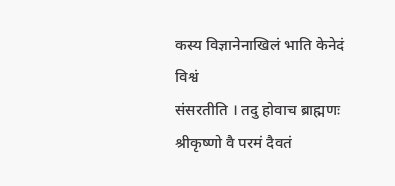कस्य विज्ञानेनाखिलं भाति केनेदं विश्वं
संसरतीति । तदु होवाच ब्राह्मणः श्रीकृष्णो वै परमं दैवतं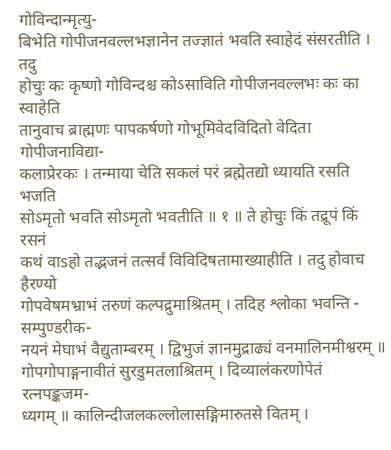गोविन्दान्मृत्यु-
बिभेति गोपीजनवल्लभज्ञानेन तज्ज्ञातं भवति स्वाहेदं संसरतीति । तदु
होचुः कः कृष्णो गोविन्दश्च कोऽसाविति गोपीजनवल्लभः कः का स्वाहेति
तानुवाच ब्राह्मणः पापकर्षणो गोभूमिवेदविदितो वेदिता गोपीजनाविद्या-
कलाप्रेरकः । तन्माया चेति सकलं परं ब्रह्मेतद्यो ध्यायति रसति भजति
सोऽमृतो भवति सोऽमृतो भवतीति ॥ १ ॥ ते होचुः किं तद्रूपं किं रसनं
कथं वाsहो तद्भजनं तत्सर्वं विविदिषतामाख्याहीति । तदु होवाच हैरण्यो
गोपवेषमभ्राभं तरुणं कल्पद्रुमाश्रितम् । तदिह श्लोका भवन्ति - सम्पुण्डरीक-
नयनं मेघाभं वैद्युताम्बरम् । द्विभुजं ज्ञानमुद्राढ्यं वनमालिनमीश्वरम् ॥
गोपगोपाङ्गनावीतं सुरडुमतलाश्रितम् । दिव्यालंकरणोपेतं रत्नपङ्कजम-
ध्यगम् ॥ कालिन्दीजलकल्लोलासङ्गिमारुतसे वितम् ।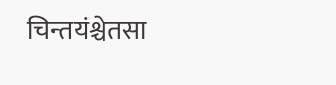चिन्तयंश्चेतसा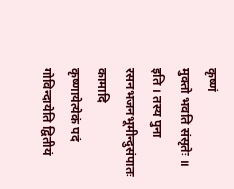कृष्णं
मुक्तो भवति संसृतेः ॥ इति । तस्य पुना रसनभजनभूमीन्दुसंपातः कामादि
कृष्णायेत्येकं पदं गोविन्दायेति द्वितीयं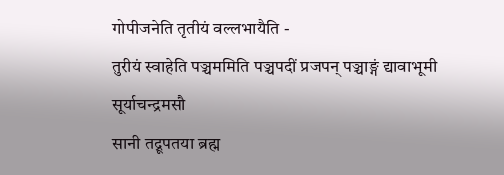गोपीजनेति तृतीयं वल्लभायैति -
तुरीयं स्वाहेति पञ्चममिति पञ्चपदीं प्रजपन् पञ्चाङ्गं द्यावाभूमी सूर्याचन्द्रमसौ
सानी तद्रूपतया ब्रह्म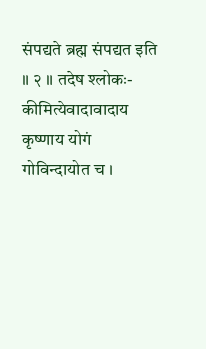संपद्यते ब्रह्म संपद्यत इति ॥ २ ॥ तदेष श्लोकः-
कीमित्येवादावादाय कृष्णाय योगं गोविन्दायोत च ।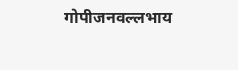गोपीजनवल्लभाय